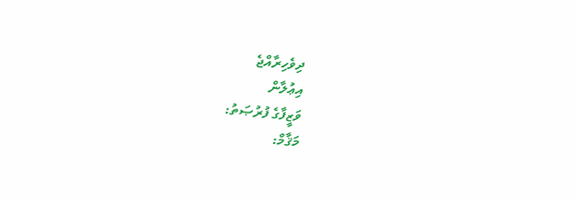ދިވެހިރާއްޖެ
އިޢުލާން
ވަޒީފާގެ ފުރުޞަތު:
މަޤާމް: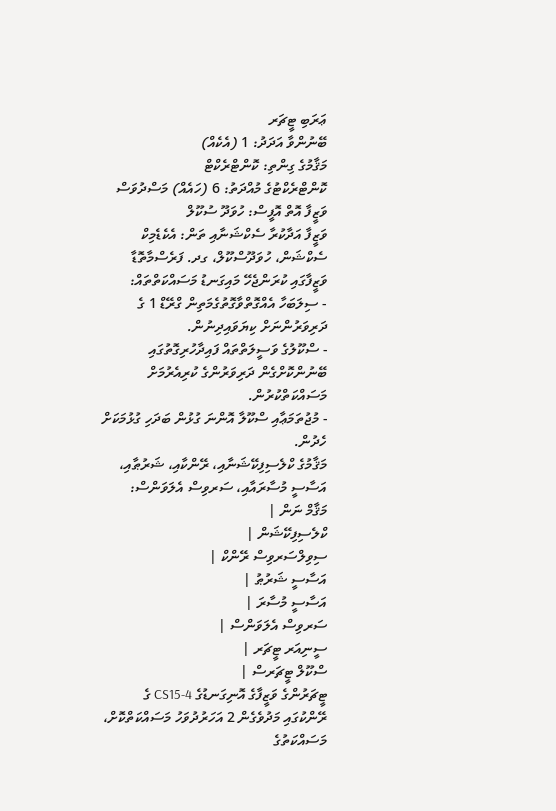ޢަރަބި ޓީޗަރ
ބޭނުންވާ އަދަދު: 1 (އެކެއް)
މަޤާމުގެ ގިންތި: ކޮންޓްރެކްޓް
ކޮންޓްރެކްޓުގެ މުއްދަތު: 6 (ހައެއް) މަސްދުވަސް
ވަޒީފާ އޮތް އޮފީސް: ހުވަދޫ ސުކޫލް
ވަޒީފާ އަދާކުރާ ސެކްޝަނާއި ތަން: އެކެޑެމިކް ސެކްޝަން، ހުވަދޫސްކޫލް، ގދ. ފަރެސްމާތޮޑާ
ވަޒީފާގައި ކުރަންޖެހޭ މައިގަނޑު މަސައްކަތްތައް:
- ސިލަބަހާ އެއްގޮތްވާގޮތުގެމަތިން ގްރޭޑް 1 ގެ ދަރިވަރުންނަށް ކިޔަވައިދިނުން.
- ސްކޫލުގެ ވަސީލަތްތައް ފައިދާހުރިގޮތުގައި ބޭނުންކޮށްގެން ދަރިވަރުންގެ ކުރިއެރުމަށް މަސައްކަތްކުރުން.
- މުޖުތަމަޢާއި ސްކޫލާ އޮންނަ ގުޅުން ބަދަހި ގުޅުމަކަށް ހެދުން.
މަޤާމުގެ ކްލެސިފިކޭޝަނާއި، ރޭންކާއި، ޝަރުޠާއި، އަސާސީ މުސާރައާއި، ސަރވިސް އެލަވަންސް:
މަޤާމް ނަން |
ކްލެސިފިކޭޝަން |
ސިވިލްސަރވިސް ރޭންކް |
އަސާސީ ޝަރުޠު |
އަސާސީ މުސާރަ |
ސަރވިސް އެލަވަންސް |
ސީނިއަރ ޓީޗަރ |
ސްކޫލް ޓީޗަރސް |
ޓީޗަރުންގެ ވަޒީފާގެ އޮނިގަނޑުގެ CS15-4 ގެ ރޭންކުގައި މަދުވެގެން 2 އަހަރުދުވަހު މަސައްކަތްކޮށް، މަސައްކަތުގެ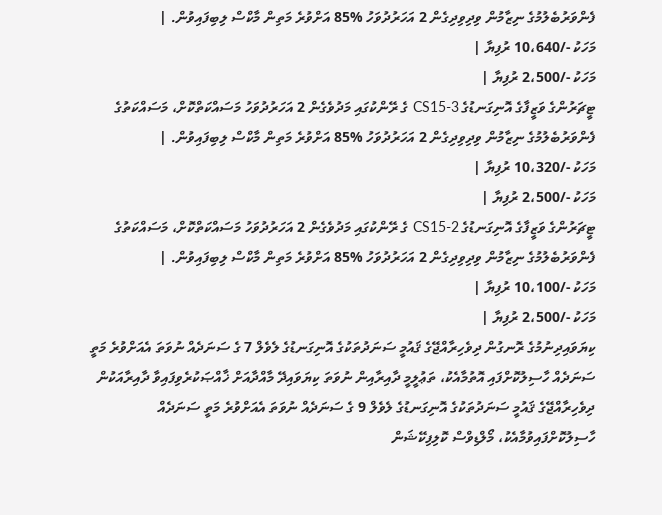ފެންވަރުބެލުމުގެ ނިޒާމުން ވިދިވިދިގެން 2 އަހަރުދުވަހު %85 އަށްވުރެ މަތިން މާކްސް ލިބިފައިވުން. |
މަހަކު -/10،640 ރުފިޔާ |
މަހަކު -/2،500 ރުފިޔާ |
ޓީޗަރުންގެ ވަޒީފާގެ އޮނިގަނޑުގެ CS15-3 ގެ ރޭންކުގައި މަދުވެގެން 2 އަހަރުދުވަހު މަސައްކަތްކޮށް، މަސައްކަތުގެ ފެންވަރުބެލުމުގެ ނިޒާމުން ވިދިވިދިގެން 2 އަހަރުދުވަހު %85 އަށްވުރެ މަތިން މާކްސް ލިބިފައިވުން. |
މަހަކު -/10،320 ރުފިޔާ |
މަހަކު -/2،500 ރުފިޔާ |
ޓީޗަރުންގެ ވަޒީފާގެ އޮނިގަނޑުގެ CS15-2 ގެ ރޭންކުގައި މަދުވެގެން 2 އަހަރުދުވަހު މަސައްކަތްކޮށް، މަސައްކަތުގެ ފެންވަރުބެލުމުގެ ނިޒާމުން ވިދިވިދިގެން 2 އަހަރުދުވަހު %85 އަށްވުރެ މަތިން މާކްސް ލިބިފައިވުން. |
މަހަކު -/10،100 ރުފިޔާ |
މަހަކު -/2،500 ރުފިޔާ |
ކިޔަވައިދިނުމުގެ ރޮނގުން ދިވެހިރާއްޖޭގެ ޤައުމީ ސަނަދުތަކުގެ އޮނިގަނޑުގެ ލެވެލް 7 ގެ ސަނަދެއް ނުވަތަ އެއަށްވުރެ މަތީ ސަނަދެއް ހާސިލުކޮށްފައި އޮތުމާއެކު، ތަޢުލީމީ ދާއިރާއިން ނުވަތަ ކިޔަވައިދޭ މާއްދާއަށް ޚާއްޞަކުރެވިފައިވާ ދާއިރާއަކުން ދިވެހިރާއްޖޭގެ ޤައުމީ ސަނަދުތަކުގެ އޮނިގަނޑުގެ ލެވެލް 9 ގެ ސަނަދެއް ނުވަތަ އެއަށްވުރެ މަތީ ސަނަދެއް ހާސިލުކޮށްފައިވުމާއެކު، މޯލްޑިވްސް ކޮލިފިކޭޝަން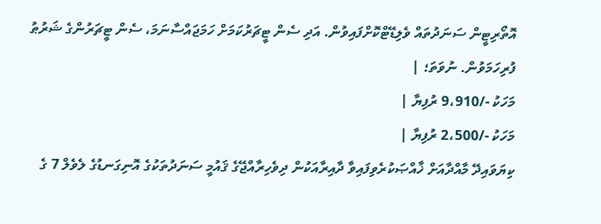އޮތޯރިޓީން ސަނަދުތައް ވެލިޑޭޓްކޮށްފައިވުން. އަދި ސެން ޓީޗަރުކަމަށް ހަމަޖައްސާނަމަ، ސެން ޓީޗަރުންގެ ޝަރުޠު ފުރިހަމަވުން. ނުވަތަ؛ |
މަހަކު -/9،910 ރުފިޔާ |
މަހަކު -/2،500 ރުފިޔާ |
ކިޔަވައިދޭ މާއްދާއަށް ޚާއްޞަކުރެވިފައިވާ ދާއިރާއަކުން ދިވެހިރާއްޖޭގެ ޤައުމީ ސަނަދުތަކުގެ އޮނިގަނޑުގެ ލެވެލް 7 ގެ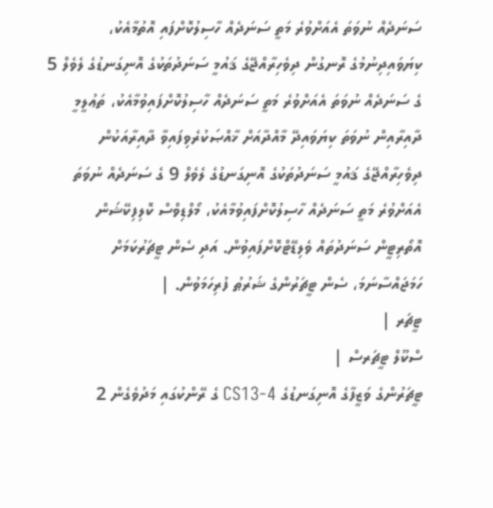ސަނަދެއް ނުވަތަ އެއަށްވުރެ މަތީ ސަނަދެއް ހާސިލުކޮށްފައި އޮތުމާއެކު، ކިޔަވައިދިނުމުގެ ރޮނގުން ދިވެހިރާއްޖޭގެ ޤައުމީ ސަނަދުތަކުގެ އޮނިގަނޑުގެ ލެވެލް 5 ގެ ސަނަދެއް ނުވަތަ އެއަށްވުރެ މަތީ ސަނަދެއް ހާސިލުކޮށްފައިވުމާއެކު، ތަޢުލީމީ ދާއިރާއިން ނުވަތަ ކިޔަވައިދޭ މާއްދާއަށް ޚާއްޞަކުރެވިފައިވާ ދާއިރާއަކުން ދިވެހިރާއްޖޭގެ ޤައުމީ ސަނަދުތަކުގެ އޮނިގަނޑުގެ ލެވެލް 9 ގެ ސަނަދެއް ނުވަތަ އެއަށްވުރެ މަތީ ސަނަދެއް ހާސިލުކޮށްފައިވުމާއެކު، މޯލްޑިވްސް ކޮލިފިކޭޝަން އޮތޯރިޓީން ސަނަދުތައް ވެލިޑޭޓްކޮށްފައިވުން. އަދި ސެން ޓީޗަރުކަމަށް ހަމަޖައްސާނަމަ، ސެން ޓީޗަރުންގެ ޝަރުޠު ފުރިހަމަވުން. |
ޓީޗަރ |
ސްކޫލް ޓީޗަރސް |
ޓީޗަރުންގެ ވަޒީފާގެ އޮނިގަނޑުގެ 4-CS13 ގެ ރޭންކުގައި މަދުވެގެން 2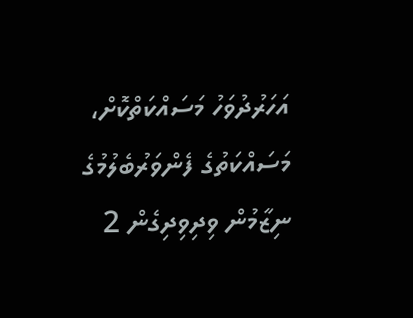އަހަރުދުވަހު މަސައްކަތްކޮށް، މަސައްކަތުގެ ފެންވަރުބެލުމުގެ ނިޒާމުން ވިދިވިދިގެން 2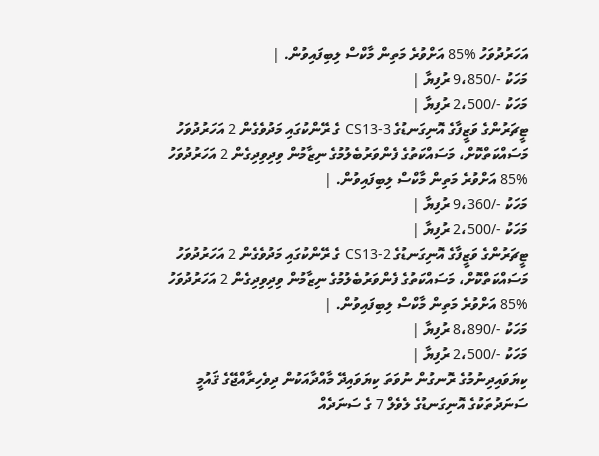އަހަރުދުވަހު %85 އަށްވުރެ މަތިން މާކްސް ލިބިފައިވުން. |
މަހަކު -/9،850 ރުފިޔާ |
މަހަކު -/2،500 ރުފިޔާ |
ޓީޗަރުންގެ ވަޒީފާގެ އޮނިގަނޑުގެ 3-CS13 ގެ ރޭންކުގައި މަދުވެގެން 2 އަހަރުދުވަހު މަސައްކަތްކޮށް، މަސައްކަތުގެ ފެންވަރުބެލުމުގެ ނިޒާމުން ވިދިވިދިގެން 2 އަހަރުދުވަހު %85 އަށްވުރެ މަތިން މާކްސް ލިބިފައިވުން. |
މަހަކު -/9،360 ރުފިޔާ |
މަހަކު -/2،500 ރުފިޔާ |
ޓީޗަރުންގެ ވަޒީފާގެ އޮނިގަނޑުގެ 2-CS13 ގެ ރޭންކުގައި މަދުވެގެން 2 އަހަރުދުވަހު މަސައްކަތްކޮށް، މަސައްކަތުގެ ފެންވަރުބެލުމުގެ ނިޒާމުން ވިދިވިދިގެން 2 އަހަރުދުވަހު %85 އަށްވުރެ މަތިން މާކްސް ލިބިފައިވުން. |
މަހަކު -/8،890 ރުފިޔާ |
މަހަކު -/2،500 ރުފިޔާ |
ކިޔަވައިދިނުމުގެ ރޮނގުން ނުވަތަ ކިޔަވައިދޭ މާއްދާއަކުން ދިވެހިރާއްޖޭގެ ޤައުމީ ސަނަދުތަކުގެ އޮނިގަނޑުގެ ލެވެލް 7 ގެ ސަނަދެއް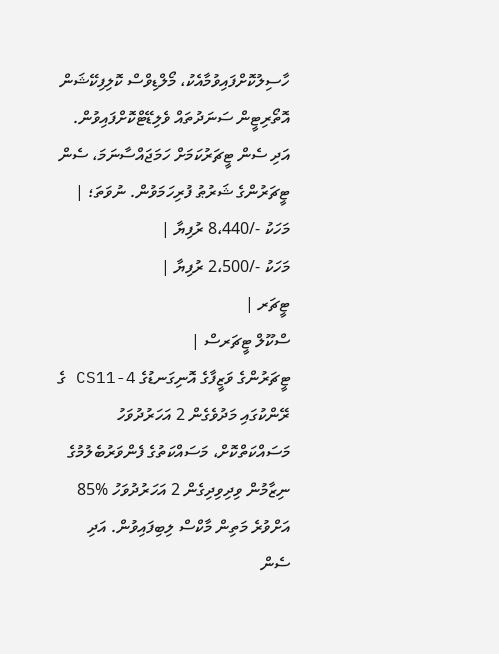ހާސިލުކޮށްފައިވުމާއެކު، މޯލްޑިވްސް ކޮލިފިކޭޝަން އޮތޯރިޓީން ސަނަދުތައް ވެލިޑޭޓްކޮށްފައިވުން. އަދި ސެން ޓީޗަރުކަމަށް ހަމަޖައްސާނަމަ، ސެން ޓީޗަރުންގެ ޝަރުޠު ފުރިހަމަވުން. ނުވަތަ؛ |
މަހަކު -/8،440 ރުފިޔާ |
މަހަކު -/2،500 ރުފިޔާ |
ޓީޗަރ |
ސްކޫލް ޓީޗަރސް |
ޓީޗަރުންގެ ވަޒީފާގެ އޮނިގަނޑުގެ 4-CS11 ގެ ރޭންކުގައި މަދުވެގެން 2 އަހަރުދުވަހު މަސައްކަތްކޮށް، މަސައްކަތުގެ ފެންވަރުބެލުމުގެ ނިޒާމުން ވިދިވިދިގެން 2 އަހަރުދުވަހު %85 އަށްވުރެ މަތިން މާކްސް ލިބިފައިވުން. އަދި ސެން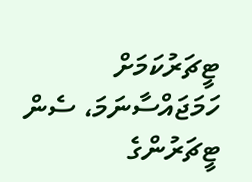ޓީޗަރުކަމަށް ހަމަޖައްސާނަމަ، ސެން ޓީޗަރުންގެ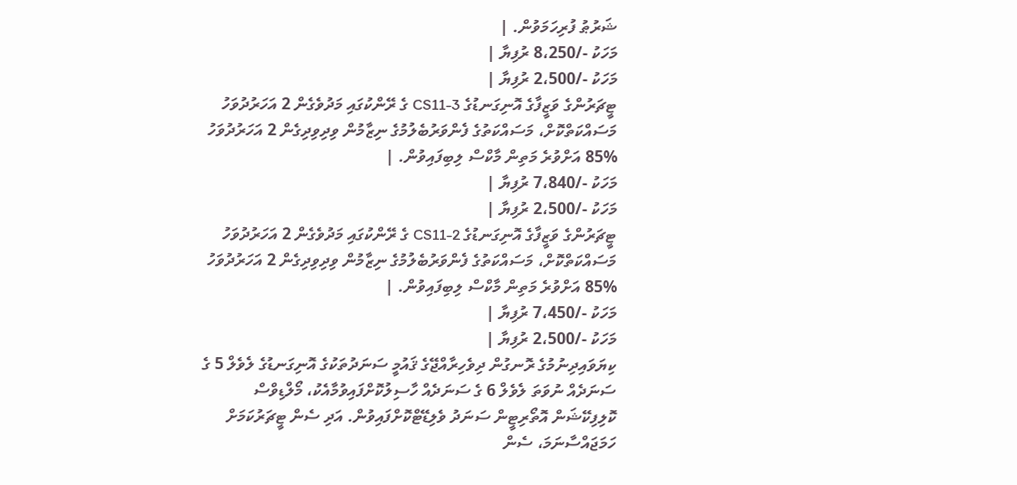ޝަރުޠު ފުރިހަމަވުން. |
މަހަކު -/8،250 ރުފިޔާ |
މަހަކު -/2،500 ރުފިޔާ |
ޓީޗަރުންގެ ވަޒީފާގެ އޮނިގަނޑުގެ CS11-3 ގެ ރޭންކުގައި މަދުވެގެން 2 އަހަރުދުވަހު މަސައްކަތްކޮށް، މަސައްކަތުގެ ފެންވަރުބެލުމުގެ ނިޒާމުން ވިދިވިދިގެން 2 އަހަރުދުވަހު %85 އަށްވުރެ މަތިން މާކްސް ލިބިފައިވުން. |
މަހަކު -/7،840 ރުފިޔާ |
މަހަކު -/2،500 ރުފިޔާ |
ޓީޗަރުންގެ ވަޒީފާގެ އޮނިގަނޑުގެ 2-CS11 ގެ ރޭންކުގައި މަދުވެގެން 2 އަހަރުދުވަހު މަސައްކަތްކޮށް، މަސައްކަތުގެ ފެންވަރުބެލުމުގެ ނިޒާމުން ވިދިވިދިގެން 2 އަހަރުދުވަހު %85 އަށްވުރެ މަތިން މާކްސް ލިބިފައިވުން. |
މަހަކު -/7،450 ރުފިޔާ |
މަހަކު -/2،500 ރުފިޔާ |
ކިޔަވައިދިނުމުގެ ރޮނގުން ދިވެހިރާއްޖޭގެ ޤައުމީ ސަނަދުތަކުގެ އޮނިގަނޑުގެ ލެވެލް 5 ގެ ސަނަދެއް ނުވަތަ ލެވެލް 6 ގެ ސަނަދެއް ހާސިލުކޮށްފައިވުމާއެކު، މޯލްޑިވްސް ކޮލިފިކޭޝަން އޮތޯރިޓީން ސަނަދު ވެލިޑޭޓްކޮށްފައިވުން. އަދި ސެން ޓީޗަރުކަމަށް ހަމަޖައްސާނަމަ، ސެން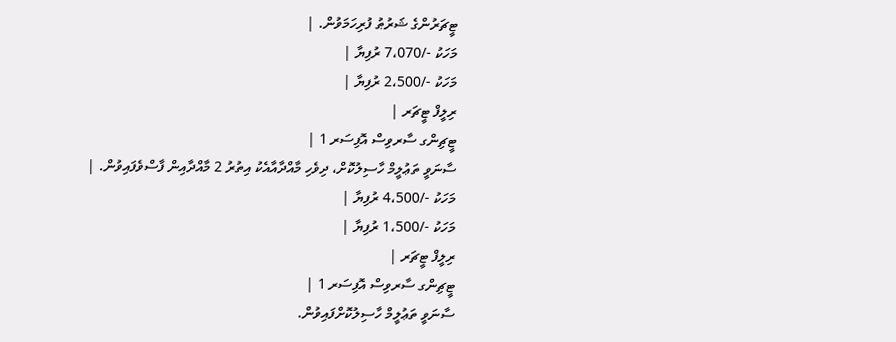ޓީޗަރުންގެ ޝަރުޠު ފުރިހަމަވުން. |
މަހަކު -/7،070 ރުފިޔާ |
މަހަކު -/2،500 ރުފިޔާ |
ރިލީފް ޓީޗަރ |
ޓީޗިންގ ސާރވިސް އޮފިސަރ 1 |
ސާނަވީ ތަޢުލީމް ހާސިލުކޮށް، ދިވެހި މާއްދާއާއެކު އިތުރު 2 މާއްދާއިން ފާސްވެފައިވުން. |
މަހަކު -/4،500 ރުފިޔާ |
މަހަކު -/1،500 ރުފިޔާ |
ރިލީފް ޓީޗަރ |
ޓީޗިންގ ސާރވިސް އޮފިސަރ 1 |
ސާނަވީ ތަޢުލީމް ހާސިލުކޮށްފައިވުން.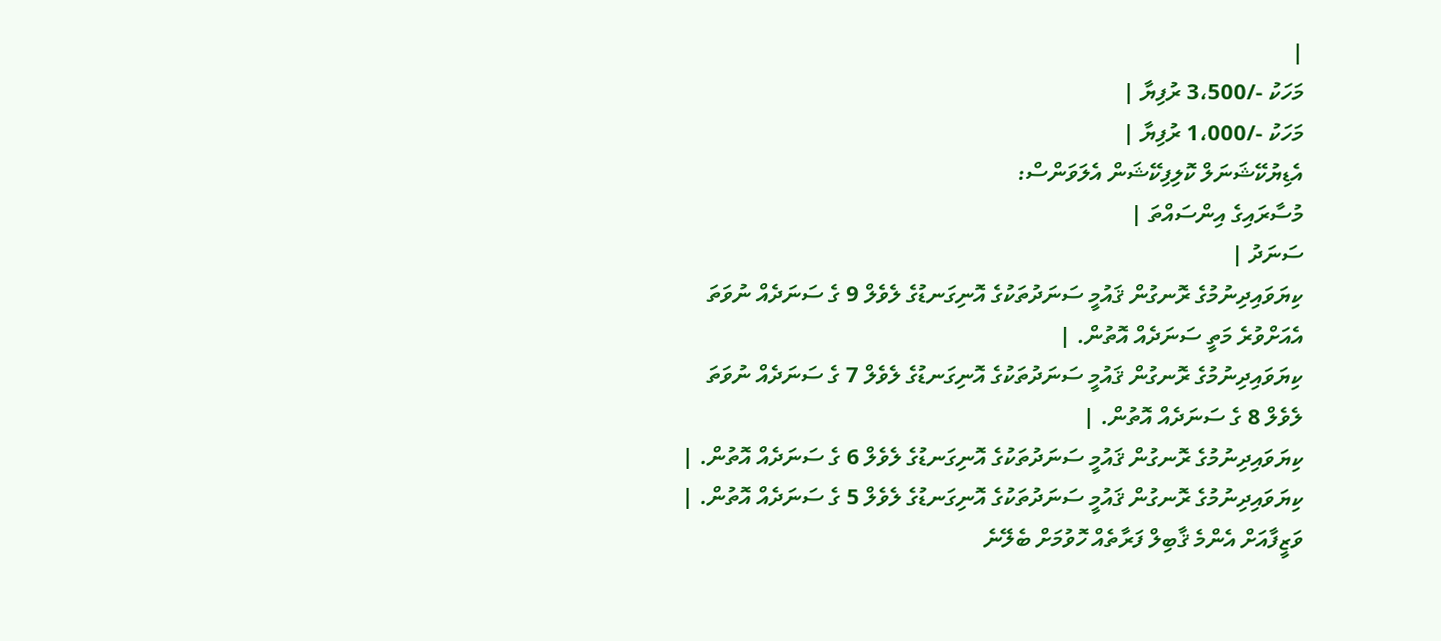|
މަހަކު -/3،500 ރުފިޔާ |
މަހަކު -/1،000 ރުފިޔާ |
އެޑިޔުކޭޝަނަލް ކޮލިފިކޭޝަން އެލަވަންސް:
މުސާރައިގެ އިންސައްތަ |
ސަނަދު |
ކިޔަވައިދިނުމުގެ ރޮނގުން ޤައުމީ ސަނަދުތަކުގެ އޮނިގަނޑުގެ ލެވެލް 9 ގެ ސަނަދެއް ނުވަތަ އެއަށްވުރެ މަތީ ސަނަދެއް އޮތުން. |
ކިޔަވައިދިނުމުގެ ރޮނގުން ޤައުމީ ސަނަދުތަކުގެ އޮނިގަނޑުގެ ލެވެލް 7 ގެ ސަނަދެއް ނުވަތަ ލެވެލް 8 ގެ ސަނަދެއް އޮތުން. |
ކިޔަވައިދިނުމުގެ ރޮނގުން ޤައުމީ ސަނަދުތަކުގެ އޮނިގަނޑުގެ ލެވެލް 6 ގެ ސަނަދެއް އޮތުން. |
ކިޔަވައިދިނުމުގެ ރޮނގުން ޤައުމީ ސަނަދުތަކުގެ އޮނިގަނޑުގެ ލެވެލް 5 ގެ ސަނަދެއް އޮތުން. |
ވަޒީފާއަށް އެންމެ ޤާބިލް ފަރާތެއް ހޮވުމަށް ބެލޭނެ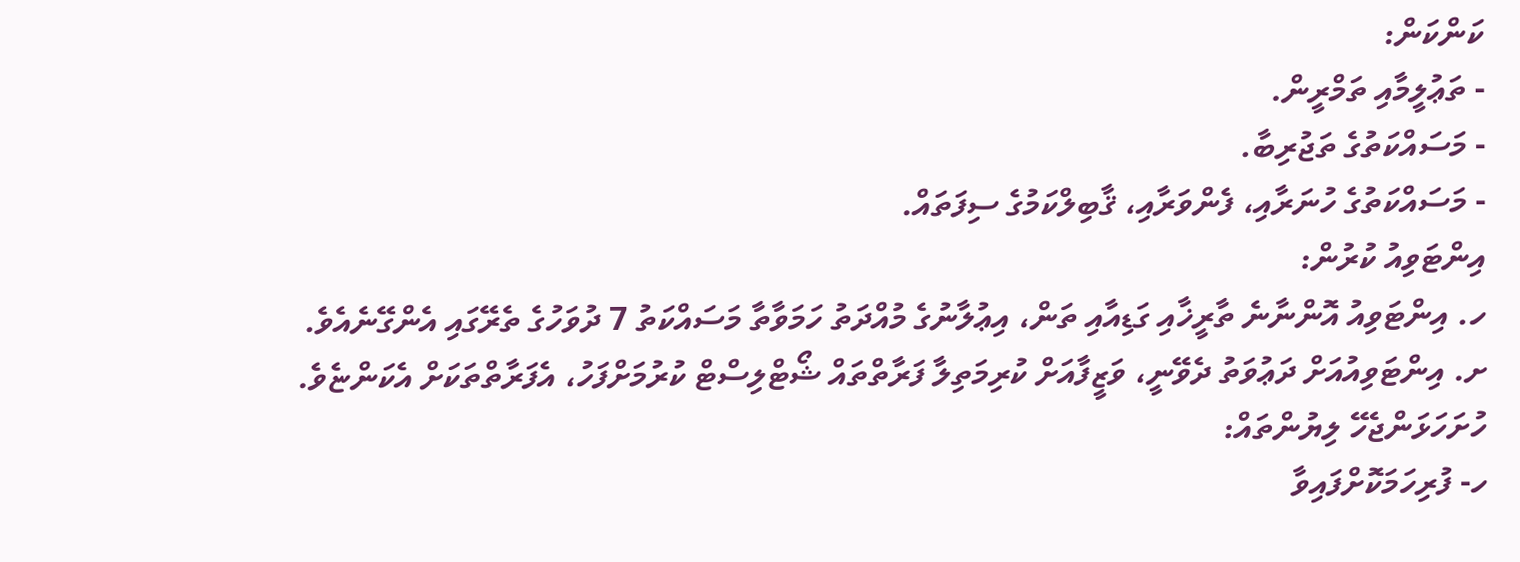ކަންކަން:
- ތަޢުލީމާއި ތަމްރީން.
- މަސައްކަތުގެ ތަޖުރިބާ.
- މަސައްކަތުގެ ހުނަރާއި، ފެންވަރާއި، ޤާބިލްކަމުގެ ސިފަތައް.
އިންޓަވިއު ކުރުން:
ހ. އިންޓަވިއު އޮންނާނެ ތާރީޚާއި ގަޑިއާއި ތަން، އިޢުލާނުގެ މުއްދަތު ހަމަވާތާ މަސައްކަތު 7 ދުވަހުގެ ތެރޭގައި އެންގޭނެއެވެ.
ށ. އިންޓަވިއުއަށް ދަޢުވަތު ދެވޭނީ، ވަޒީފާއަށް ކުރިމަތިލާ ފަރާތްތައް ޝޯޓްލިސްޓް ކުރުމަށްފަހު، އެފަރާތްތަކަށް އެކަންޏެވެ.
ހުށަހަޅަންޖެހޭ ލިޔުންތައް:
ހ- ފުރިހަމަކޮށްފައިވާ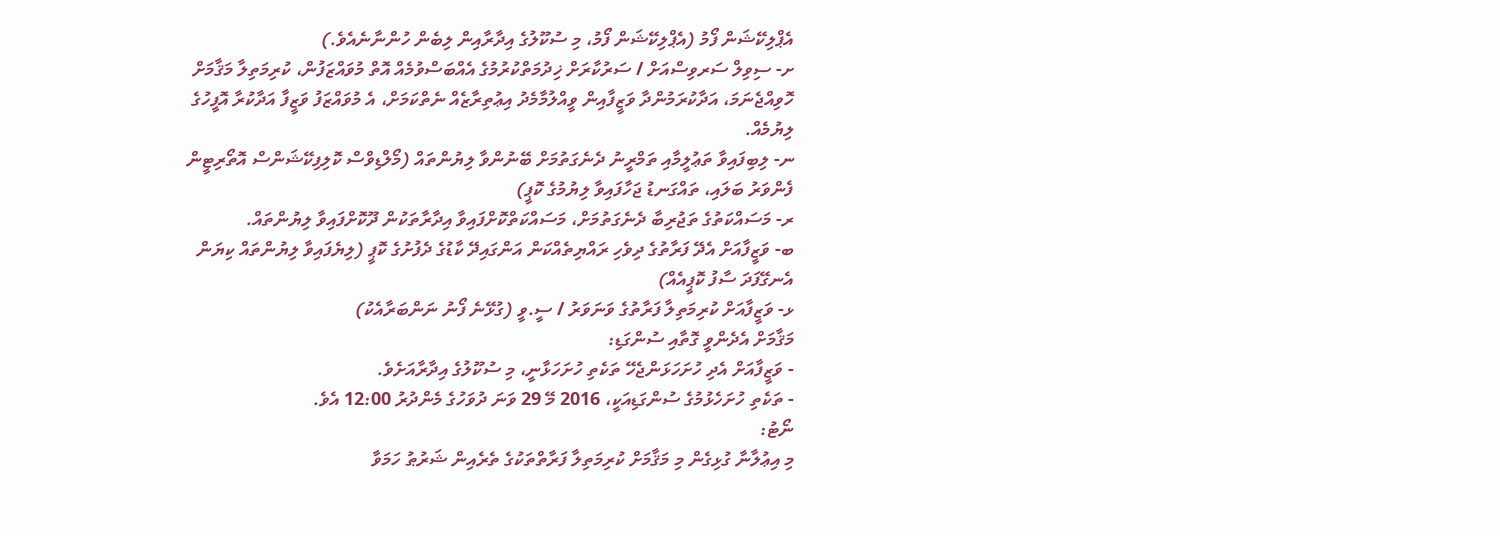އެޕްލިކޭޝަން ފޯމު (އެޕްލިކޭޝަން ފޯމު، މި ސުކޫލުގެ އިދާރާއިން ލިބެން ހުންނާނެއެވެ.)
ށ- ސިވިލް ސަރވިސްއަށް / ސަރުކާރަށް ޚިދުމަތްކުރުމުގެ އެއްބަސްވުމެއް އޮތް މުވައްޒަފުން، ކުރިމަތިލާ މަޤާމަށް ހޮވިއްޖެނަމަ، އަދާކުރަމުންދާ ވަޒީފާއިން ވީއްލުމާމެދު އިޢުތިރާޒެއް ނެތްކަމަށް، އެ މުވައްޒަފު ވަޒީފާ އަދާކުރާ އޮފީހުގެ ލިޔުމެއް.
ނ- ލިބިފައިވާ ތަޢުލީމާއި ތަމްރީނު ދެނެގަތުމަށް ބޭނުންވާ ލިޔުންތައް (މޯލްޑިވްސް ކޮލިފިކޭޝަންސް އޮތޯރިޓީން ފެންވަރު ބަލައި، ތައްގަނޑު ޖަހާފައިވާ ލިޔުމުގެ ކޮޕީ)
ރ- މަސައްކަތުގެ ތަޖުރިބާ ދެނެގަތުމަށް، މަސައްކަތްކޮށްފައިވާ އިދާރާތަކުން ދޫކޮށްފައިވާ ލިޔުންތައް.
ބ- ވަޒީފާއަށް އެދޭ ފަރާތުގެ ދިވެހި ރައްޔިތެއްކަން އަންގައިދޭ ކާޑުގެ ދެފުށުގެ ކޮޕީ (ލިޔެފައިވާ ލިޔުންތައް ކިޔަން އެނގޭފަދަ ސާފު ކޮޕީއެއް)
ޅ- ވަޒީފާއަށް ކުރިމަތިލާ ފަރާތުގެ ވަނަވަރު / ސީ.ވީ (ގުޅޭނެ ފޯނު ނަންބަރާއެކު)
މަޤާމަށް އެދެންވީ ގޮތާއި ސުންގަޑި:
- ވަޒީފާއަށް އެދި ހުށަހަޅަންޖެހޭ ތަކެތި ހުށަހަޅާނީ، މި ސުކޫލުގެ އިދާރާއަށެވެ.
- ތަކެތި ހުށަހެޅުމުގެ ސުންގަޑިއަކީ، 2016 މޭ 29 ވަނަ ދުވަހުގެ މެންދުރު 12:00 އެވެ.
ނޯޓު:
މި އިޢުލާނާ ގުޅިގެން މި މަޤާމަށް ކުރިމަތިލާ ފަރާތްތަކުގެ ތެރެއިން ޝަރުޠު ހަމަވާ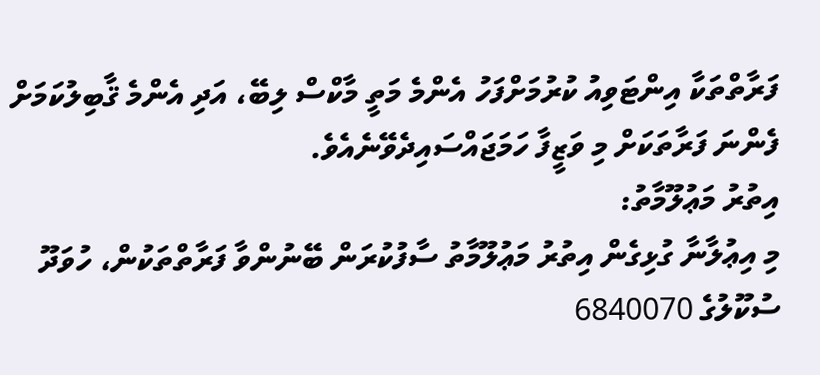ފަރާތްތަކާ އިންޓަވިއު ކުރުމަށްފަހު އެންމެ މަތީ މާކްސް ލިބޭ، އަދި އެންމެ ޤާބިލުކަމަށް ފެންނަ ފަރާތަކަށް މި ވަޒީފާ ހަމަޖައްސައިދެވޭނެއެވެ.
އިތުރު މަޢުލޫމާތު:
މި އިޢުލާނާ ގުޅިގެން އިތުރު މަޢުލޫމާތު ސާފުކުރަން ބޭނުންވާ ފަރާތްތަކުން، ހުވަދޫ ސުކޫލުގެ 6840070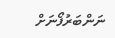ނަންބަރުފޯނަށް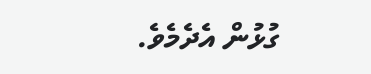ގުޅުން އެދެމެވެ.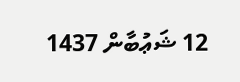12 ޝަޢުބާން 1437